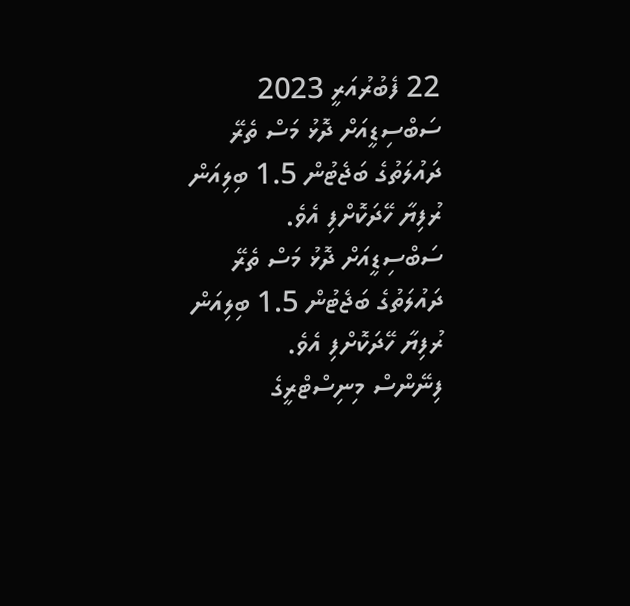22 ފެބުރުއަރީ 2023
ސަބްސިޑީއަށް ދޮޅު މަސް ތެރޭ ދައުލަތުގެ ބަޖެޓުން 1.5 ބިލިއަން ރުފިޔާ ހޭދަކޮށްފި އެވެ.
ސަބްސިޑީއަށް ދޮޅު މަސް ތެރޭ ދައުލަތުގެ ބަޖެޓުން 1.5 ބިލިއަން ރުފިޔާ ހޭދަކޮށްފި އެވެ.
ފިނޭންސް މިނިސްޓްރީގެ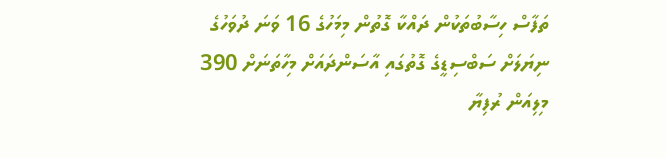ތަފާސް ހިސާބުތަކުން ދައްކާ ގޮތުން މިމަހުގެ 16 ވަނަ ދުވަހުގެ ނިޔަލަށް ސަބްސިޑީގެ ގޮތުގައި އާސަންދައަށް މިހާތަނަށް 390 މިލިއަން ރުފިޔާ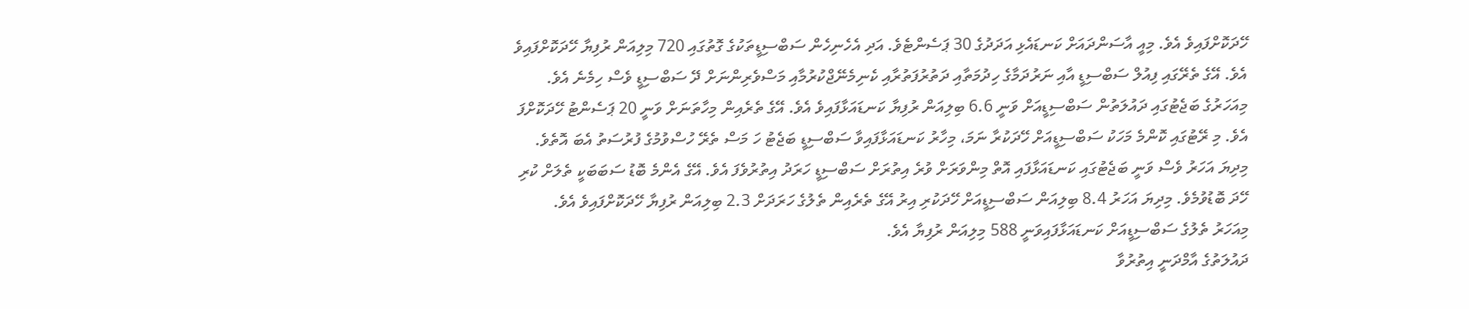ހޭދަކޮށްފައިވެ އެވެ. މިއީ އާސަންދައަށް ކަނޑައެޅި އަދަދުގެ 30 ޕަސެންޓެވެ. އަދި އެހެނިހެން ސަބްސިޑީތަކުގެ ގޮތުގައި 720 މިލިއަން ރުފިޔާ ހޭދަކޮށްފައިވެ އެވެ. އޭގެ ތެރޭގައި ފިއުލް ސަބްސިޑީ އާއި ނަރުދަމާގެ ހިދުމަތާއި ދަތުރުފަތުރާއި ކެނިމެނޭޖްކުރުމާއި މަސްވެރިންނަށް ދޭ ސަބްސިޑީ ވެސް ހިމެނެ އެވެ.
މިއަހަރުގެ ބަޖެޓުގައި ދައުލަތުން ސަބްސިޑީއަށް ވަނީ 6.6 ބިލިއަން ރުފިޔާ ކަނޑައަޅާފައިވެ އެވެ. އޭގެ ތެރެއިން މިހާތަނަށް ވަނީ 20 ޕަސެންޓު ހޭދަކޮށްފަ އެވެ. މި ރޭޓުގައި ކޮންމެ މަހަކު ސަބްސިޑީއަށް ހޭދަކުރާ ނަމަ، މިހާރު ކަނޑައަޅާފައިވާ ސަބްސިޑީ ބަޖެޓު ހަ މަސް ތެރޭ ހުސްވުމުގެ ފުރުސަތު އެބަ އޮތެވެ.
މިދިޔަ އަހަރު ވެސް ވަނީ ބަޖެޓުގައި ކަނޑައަޅާފައި އޮތް މިންވަރަށް ވުރެ އިތުރަށް ސަބްސިޑީ ހަރަދު އިތުރުވެފަ އެވެ. އޭގެ އެންމެ ބޮޑު ސަބަބަކީ ތެލަށް ކުރި ހޭދަ ބޮޑުވުމެވެ. މިދިޔަ އަހަރު 8.4 ބިލިއަން ސަބްސިޑީއަށް ހޭދަކުރި އިރު އޭގެ ތެރެއިން ތެލުގެ ހަރަދަށް 2.3 ބިލިއަން ރުފިޔާ ހޭދަކޮށްފައިވެ އެވެ.
މިއަހަރު ތެލުގެ ސަބްސިޑީއަށް ކަނޑައަޅާފައިވަނީ 588 މިލިއަން ރުފިޔާ އެވެ.
ދައުލަތުގެ އާމްދަނީ އިތުރުވާ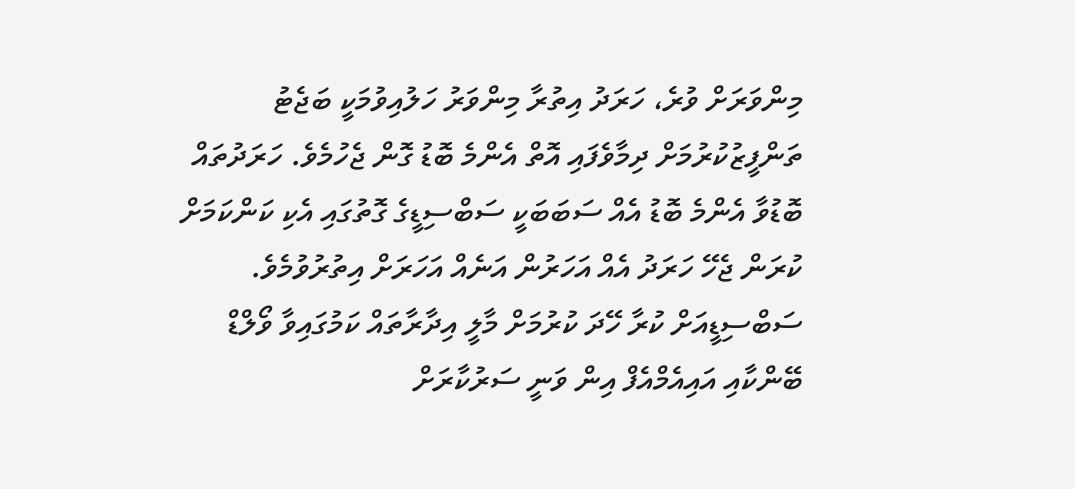މިންވަރަށް ވުރެ، ހަރަދު އިތުރާ މިންވަރު ހަލުއިވުމަކީ ބަޖެޓު ތަންފީޒުކުރުމަށް ދިމާވެފައި އޮތް އެންމެ ބޮޑު ގޮން ޖެހުމެވެ. ހަރަދުތައް ބޮޑުވާ އެންމެ ބޮޑު އެއް ސަބަބަކީ ސަބްސިޑީގެ ގޮތުގައި އެކި ކަންކަމަށް ކުރަން ޖެހޭ ހަރަދު އެއް އަހަރުން އަނެއް އަހަރަށް އިތުރުވުމެވެ. ސަބްސިޑީއަށް ކުރާ ހޭދަ ކުރުމަށް މާލީ އިދާރާތައް ކަމުގައިވާ ވޯލްޑް ބޭންކާއި އައިއެމްއެފް އިން ވަނީ ސަރުކާރަށް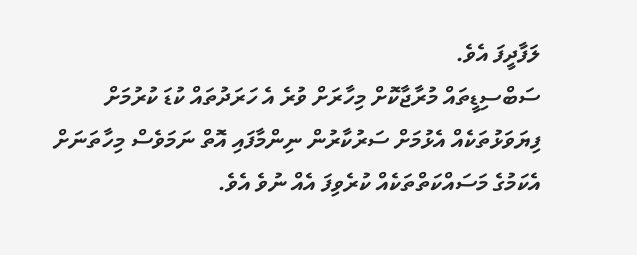ލަފާދީފަ އެވެ.
ސަބްސިޑީތައް މުރާޖާކޮށް މިހާރަށް ވުރެ އެ ހަރަދުތައް ކުޑަ ކުރުމަށް ފިޔަވަޅުތަކެއް އެޅުމަށް ސަރުކާރުން ނިންމާފައި އޮތް ނަމަވެސް މިހާތަނަށް އެކަމުގެ މަސައްކަތްތަކެއް ކުރެވިފަ އެއް ނުވެ އެވެ.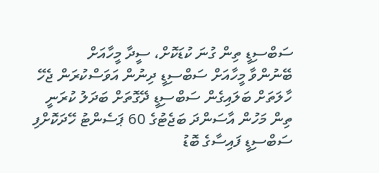ސަބްސިޑީ ތިން ގުނަ ކުޑަކޮށް، ސީދާ މީހާއަށް
ބޭނުންވާ މީހާއަށް ސަބްސިޑީ ދިނުން އަވަސްކުރަން ޖެހޭ
ހާލަތަށް ބަލައިގެން ސަބްސިޑީ ދޭގޮތަށް ބަދަލު ކުރަނީ
ތިން މަހުން އާސަންދަ ބަޖެޓުގެ 60 ޕަސެންޓު ހޭދަކޮށްފި
ސަބްސިޑީ ފައިސާގެ ބޮޑު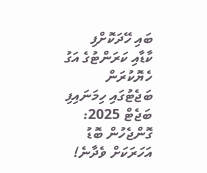ބައި ހޭދަކޮށްފި
ކާޑާއި ކަރަންޓުގެ އަގު ހެޔޮކުރަން ބަޖެޓުގައި ހިމަނައިފި
ބަޖެޓް 2025: ގޮންޖެހުން ބޮޑު އަހަރަކަށް ވެދާނެ!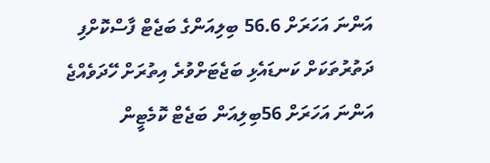އަންނަ އަހަރަށް 56.6 ބިލިއަންގެ ބަޖެޓް ފާސްކޮށްފި
ދަތުރުތަކަށް ކަނޑައެޅި ބަޖެޓަށްވުރެ އިތުރަށް ހޭދަވެއްޖެ
އަންނަ އަހަރަށް 56ބިލިއަން ބަޖެޓް ކޮމެޓީން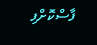ފާސްކޮށްފި